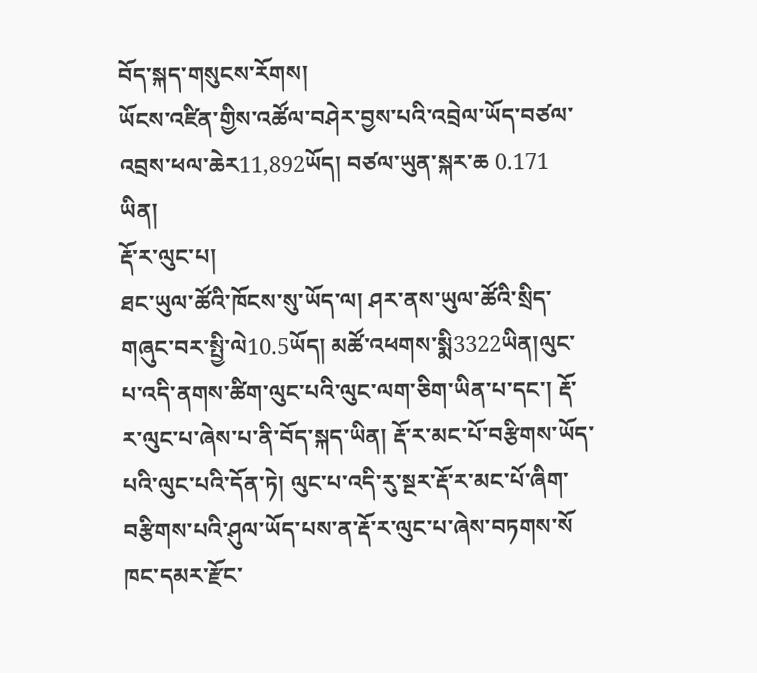བོད་སྐད་གསུངས་རོགས།
ཡོངས་འཛིན་གྱིས་འཚོལ་བཤེར་བྱས་པའི་འབྲེལ་ཡོད་བཙལ་འབྲས་ཕལ་ཆེར11,892ཡོད། བཙལ་ཡུན་སྐར་ཆ 0.171
ཡིན།
རྡོ་ར་ལུང་པ།
ཐང་ཡུལ་ཚོའི་ཁོངས་སུ་ཡོད་ལ། ཤར་ནས་ཡུལ་ཚོའི་སྲིད་གཞུང་བར་སྤྱི་ལེ10.5ཡོད། མཚོ་འཕགས་སྨི3322ཡིན།ལུང་པ་འདི་ནགས་ཚིག་ལུང་པའི་ལུང་ལག་ཅིག་ཡིན་པ་དང་། རྡོ་ར་ལུང་པ་ཞེས་པ་ནི་བོད་སྐད་ཡིན། རྡོ་ར་མང་པོ་བརྩིགས་ཡོད་པའི་ལུང་པའི་དོན་ཏེ། ལུང་པ་འདི་རུ་སྔར་རྡོ་ར་མང་པོ་ཞིག་བརྩིགས་པའི་ཤུལ་ཡོད་པས་ན་རྡོ་ར་ལུང་པ་ཞེས་བཏགས་སོ
ཁང་དམར་རྫོང་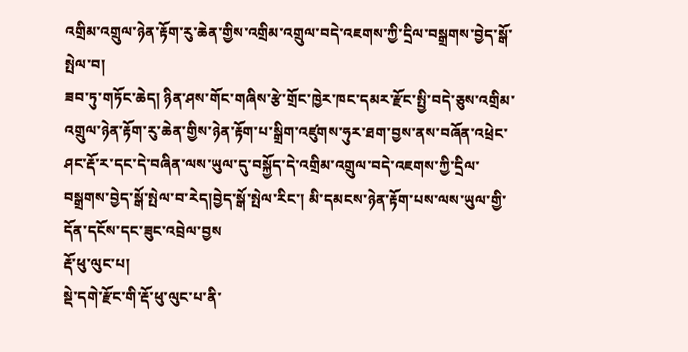འགྲིམ་འགྲུལ་ཉེན་རྟོག་རུ་ཆེན་གྱིས་འགྲིམ་འགྲུལ་བདེ་འཇགས་ཀྱི་དྲིལ་བསྒྲགས་བྱེད་སྒོ་སྤེལ་བ།
ཟབ་ཏུ་གཏོང་ཆེད། ཉིན་ཤས་གོང་གཞིས་རྩེ་གྲོང་ཁྱེར་ཁང་དམར་རྫོང་སྤྱི་བདེ་ཅུས་འགྲིམ་འགྲུལ་ཉེན་རྟོག་རུ་ཆེན་གྱིས་ཉེན་རྟོག་པ་སྒྲིག་འཛུགས་ཧུར་ཐག་བྱས་ནས་བཞོན་འཕྲེང་ཤང་རྡོ་ར་དང་དེ་བཞིན་ལས་ཡུལ་དུ་བསྐྱོད་དེ་འགྲིམ་འགྲུལ་བདེ་འཇགས་ཀྱི་དྲིལ་བསྒྲགས་བྱེད་སྒོ་སྤེལ་བ་རེད།བྱེད་སྒོ་སྤེལ་རིང་། མི་དམངས་ཉེན་རྟོག་པས་ལས་ཡུལ་གྱི་དོན་དངོས་དང་ཟུང་འབྲེལ་བྱས
རྡོ་ཕུ་ལུང་པ།
སྡེ་དགེ་རྫོང་གི་རྡོ་ཕུ་ལུང་པ་ནི་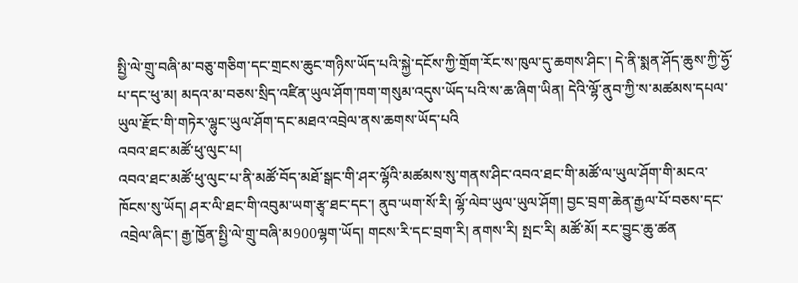སྤྱི་ལེ་གྲུ་བཞི་མ་བཅུ་གཅིག་དང་གྲངས་ཆུང་གཉིས་ཡོད་པའི་སྐྱེ་དངོས་ཀྱི་གྲོག་རོང་ས་ཁུལ་དུ་ཆགས་ཤིང་། དེ་ནི་སྨན་ཤོད་ཆུས་ཀྱི་ཧྱོ་པ་དང་ཕུ་མ། མདའ་མ་བཅས་སྲིད་འཛིན་ཡུལ་ཤོག་ཁག་གསུམ་འདུས་ཡོད་པའི་ས་ཆ་ཞིག་ཡིན། དེའི་ལྷོ་ནུབ་ཀྱི་ས་མཚམས་དཔལ་ཡུལ་རྫོང་གི་གཏེར་ལྷུང་ཡུལ་ཤོག་དང་མཐའ་འབྲེལ་ནས་ཆགས་ཡོད་པའི
འབའ་ཐང་མཚོ་ཕུ་ལུང་པ།
འབའ་ཐང་མཚོ་ཕུ་ལུང་པ་ནི་མཚོ་བོད་མཐོ་སྒང་གི་ཤར་ལྷོའི་མཚམས་སུ་གནས་ཤིང་འབའ་ཐང་གི་མཚོ་ལ་ཡུལ་ཤོག་གི་མངའ་ཁོངས་སུ་ཡོད། ཤར་ལི་ཐང་གི་འབུམ་ཡག་རྩྭ་ཐང་དང་། ནུབ་ཡག་སོ་རི། ལྷོ་ལེབ་ཡུལ་ཡུལ་ཤོག། བྱང་བྲག་ཆེན་རྒྱལ་པོ་བཅས་དང་འབྲེལ་ཞིང་། རྒྱ་ཁྱོན་སྤྱི་ལེ་གྲུ་བཞི་མ900ལྷག་ཡོད། གངས་རི་དང་བྲག་རི། ནགས་རི། སྤང་རི། མཚོ་མོ། རང་བྱུང་ཆུ་ཚན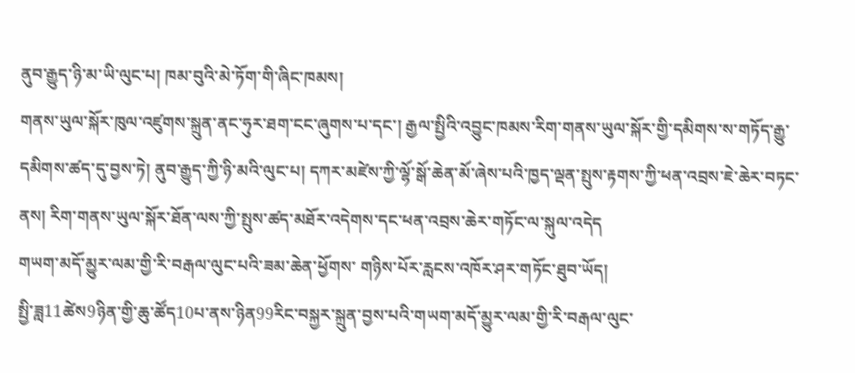ནུབ་རྒྱུད་ཉི་མ་ཡི་ལུང་པ། ཁམ་བུའི་མེ་ཏོག་གི་ཞིང་ཁམས།
གནས་ཡུལ་སྐོར་ཁུལ་འཛུགས་སྐྲུན་ནང་ཧུར་ཐག་ངང་ཞུགས་པ་དང་། རྒྱལ་སྤྱིའི་འབྱུང་ཁམས་རིག་གནས་ཡུལ་སྐོར་གྱི་དམིགས་ས་གཏོད་རྒྱུ་དམིགས་ཚད་དུ་བྱས་ཏེ། ནུབ་རྒྱུད་ཀྱི་ཉི་མའི་ལུང་པ། དཀར་མཛེས་ཀྱི་ལྷོ་སྒོ་ཆེན་མོ་ཞེས་པའི་ཁྱད་ལྡན་སྤུས་རྟགས་ཀྱི་ཕན་འབྲས་ཇེ་ཆེར་བཏང་ནས། རིག་གནས་ཡུལ་སྐོར་ཐོན་ལས་ཀྱི་སྤུས་ཚད་མཐོར་འདེགས་དང་ཕན་འབྲས་ཆེར་གཏོང་ལ་སྐུལ་འདེད
གཡག་མདོ་མྱུར་ལམ་གྱི་རི་བརྒལ་ལུང་པའི་ཟམ་ཆེན་ཕྱོགས་ གཉིས་པོར་རླངས་འཁོར་ཤར་གཏོང་ཐུབ་ཡོད།
སྤྱི་ཟླ11ཚེས9ཉིན་གྱི་ཆུ་ཚོད10པ་ནས་ཉིན99རིང་བསྐྱར་སྐྲུན་བྱས་པའི་གཡག་མདོ་མྱུར་ལམ་གྱི་རི་བརྒལ་ལུང་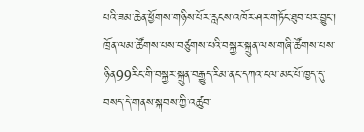པའི་ཟམ་ཆེན་ཕྱོགས་གཉིས་པོར་རླངས་འཁོར་ཤར་གཏོང་ཐུབ་པར་བྱུང་། ཁྲོན་ལམ་ཚོགས་པས་བཙུགས་པའི་བསྐྱར་སྐྲུན་ལས་གཞི་ཚོགས་པས་ཉིན99རིང་གི་བསྐྱར་སྐྲུན་བརྒྱུད་རིམ་ནང་དཀའ་ངལ་མང་པོ་ཁྱད་དུ་བསད་དེ་གནས་སྐབས་ཀྱི་འཚུབ་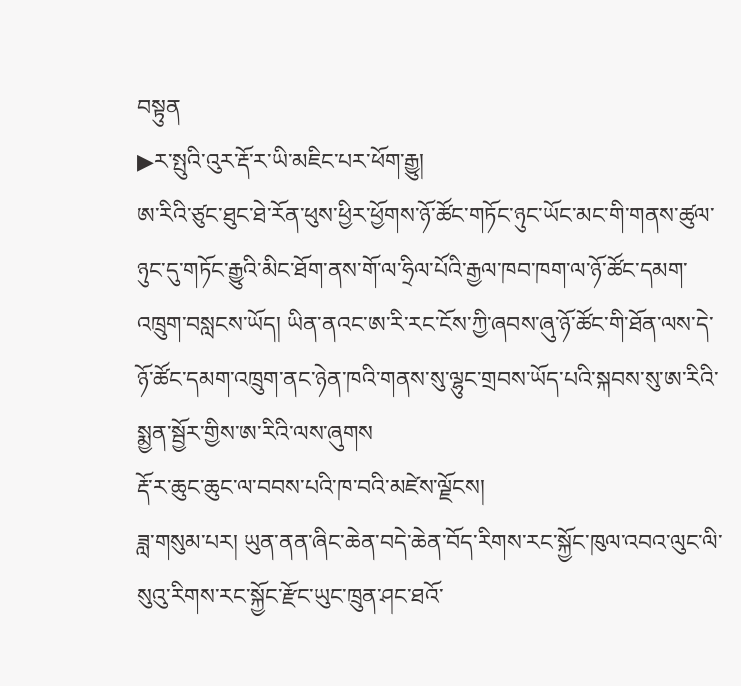བསྟུན
▶ར་སྤུའི་འུར་རྡོ་ར་ཡི་མཇིང་པར་ཕོག་རྒྱུ།
ཨ་རིའི་ཙུང་ཐུང་ཐེ་རོན་ཕུས་ཕྱིར་ཕྱོགས་ཉོ་ཚོང་གཏོང་ཉུང་ཡོང་མང་གི་གནས་ཚུལ་ཉུང་དུ་གཏོང་རྒྱུའི་མིང་ཐོག་ནས་གོ་ལ་ཧྲིལ་པོའི་རྒྱལ་ཁབ་ཁག་ལ་ཉོ་ཚོང་དམག་འཁྲུག་བསླངས་ཡོད། ཡིན་ནའང་ཨ་རི་རང་ངོས་ཀྱི་ཞབས་ཞུ་ཉོ་ཚོང་གི་ཐོན་ལས་དེ་ཉོ་ཚོང་དམག་འཁྲུག་ནང་ཉེན་ཁའི་གནས་སུ་ལྷུང་གྲབས་ཡོད་པའི་སྐབས་སུ་ཨ་རིའི་སྨྱན་སྦྱོར་གྱིས་ཨ་རིའི་ལས་ཞུགས
རྡོ་ར་ཆུང་ཆུང་ལ་བབས་པའི་ཁ་བའི་མཛེས་ལྗོངས།
ཟླ་གསུམ་པར། ཡུན་ནན་ཞིང་ཆེན་བདེ་ཆེན་བོད་རིགས་རང་སྐྱོང་ཁུལ་འབའ་ལུང་ལི་སུའུ་རིགས་རང་སྐྱོང་རྫོང་ཡུང་ཁྲུན་ཤང་ཐའོ་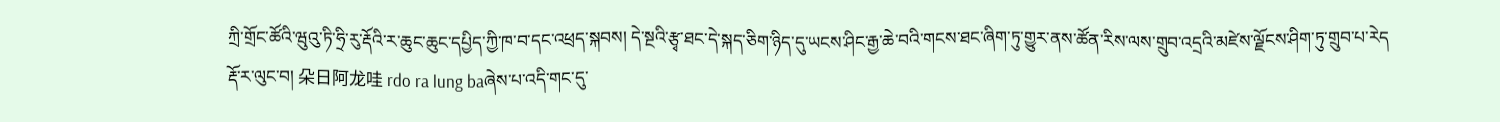ཀྲི་གྲོང་ཚོའི་ཝུའུ་ཏི་ཧྲི་རུ་རྡོའི་ར་ཆུང་ཆུང་དཔྱིད་ཀྱི་ཁ་བ་དང་འཕྲད་སྐབས། དེ་སྔའི་རྩྭ་ཐང་དེ་སྐད་ཅིག་ཉིད་དུ་ཡངས་ཤིང་རྒྱ་ཆེ་བའི་གངས་ཐང་ཞིག་ཏུ་གྱུར་ནས་ཚོན་རིས་ལས་གྲུབ་འདྲའི་མཛེས་ལྗོངས་ཤིག་ཏུ་གྲུབ་པ་རེད
རྡོ་ར་ལུང་བ། 朵日阿龙哇 rdo ra lung baཞེས་པ་འདི་གང་དུ་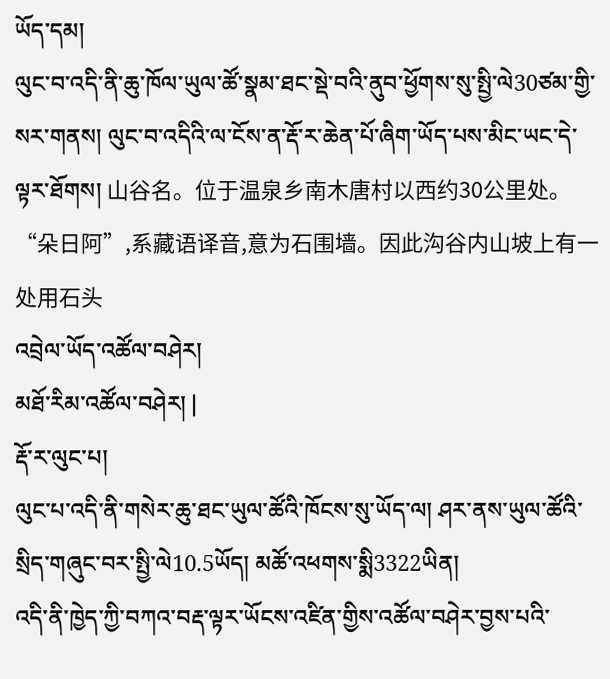ཡོད་དམ།
ལུང་བ་འདི་ནི་ཆུ་ཁོལ་ཡུལ་ཚོ་སྣམ་ཐང་སྡེ་བའི་ནུབ་ཕྱོགས་སུ་སྤྱི་ལེ30ཙམ་གྱི་སར་གནས། ལུང་བ་འདིའི་ལ་ངོས་ན་རྡོ་ར་ཆེན་པོ་ཞིག་ཡོད་པས་མིང་ཡང་དེ་ལྟར་ཐོགས། 山谷名。位于温泉乡南木唐村以西约30公里处。“朵日阿”,系藏语译音,意为石围墙。因此沟谷内山坡上有一处用石头
འབྲེལ་ཡོད་འཚོལ་བཤེར།
མཐོ་རིམ་འཚོལ་བཤེར། |
རྡོ་ར་ལུང་པ།
ལུང་པ་འདི་ནི་གསེར་ཆུ་ཐང་ཡུལ་ཚོའི་ཁོངས་སུ་ཡོད་ལ། ཤར་ནས་ཡུལ་ཚོའི་སྲིད་གཞུང་བར་སྤྱི་ལེ10.5ཡོད། མཚོ་འཕགས་སྨི3322ཡིན།
འདི་ནི་ཁྱེད་ཀྱི་བཀའ་བརྡ་ལྟར་ཡོངས་འཛིན་གྱིས་འཚོལ་བཤེར་བྱས་པའི་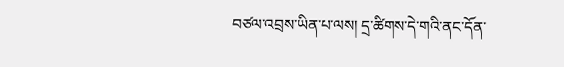བཙལ་འབྲས་ཡིན་པ་ལས། དྲ་ཚིགས་དེ་གའི་ནང་དོན་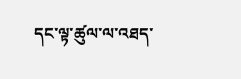དང་ལྟ་ཚུལ་ལ་འཐད་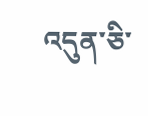འདུན་ཅི་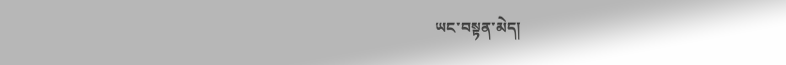ཡང་བསྟན་མེད།